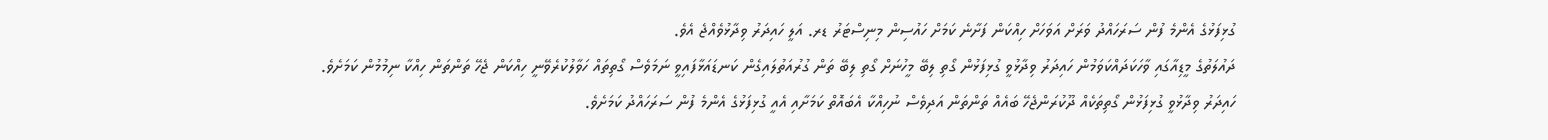ގުޅިފަޅުގެ އެންމެ ފުން ސަރަހައްދު ވަރަށް އަވަހަށް ހިއްކަން ފަށާނެ ކަމަށް ހައުސިން މިނިސްޓަރު ޑރ. އަލީ ހައިދަރު ވިދާޅުވެއްޖެ އެވެ.
ދައުލަތުގެ މީޑިއާގައި ވާހަކަދައްކަވަމުން ހައިދަރު ވިދާޅުވީ ގުޅިފަޅުން ގޯތި ލިބޭ މީހުނަށް ގޯތި ލިބޭ ތަން ގުރުއަތުލައިގެން ކަނޑައަޅާފައިވީ ނަމަވެސް ގޯތިތައް ހަވާލުކުރެވޭނީ ހިއްކަން ޖެހޭ ތަންތަން ހިއްކާ ނިމުމުން ކަމަށެވެ.
ހައިދަރު ވިދާޅުވީ ގުޅިފަޅުން ގޯތިތަކެއް ދޫކުރަންޖެހޭ ބައެއް ތަންތަން އަދިވެސް ނުހިއްކާ އެބައޮތް ކަމަށާއި އެއީ ގުޅިފަޅުގެ އެންމެ ފުން ސަރަހައްދު ކަމަށެވެ.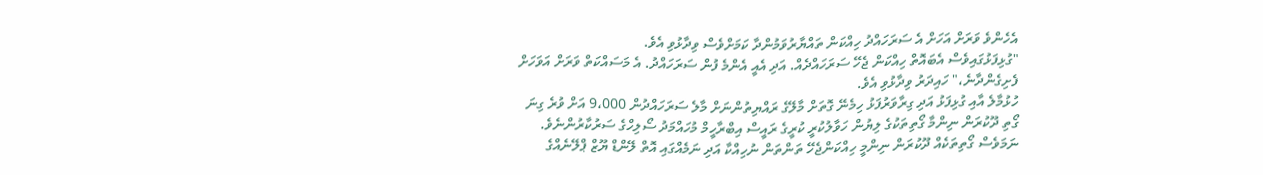އެހެންވެ ވަރަށް އަހަށް އެ ސަރަހައްދު ހިއްކަން ތައްޔާރުވަމުންދާ ކަމަށްވެސް ވިދާޅުވި އެވެ.
"ގުޅިފަޅުގައިވެސް އެބައޮތް ހިއްކަން ޖެހޭ ސަރަހައްދެއް. އަދި އެއީ އެންމެ ފުން ސަރަހައްދު. އެ މަސައްކަތް ވަރަށް އަވަހަށް ފެށިގެންދާނެ،" ހައިދަރު ވިދާޅުވި އެވެ.
ހުޅުމާލެ އާއި ގުޅިފަޅު އަދި ގިރާވަރުފަޅު ހިމެނޭ ގޮތަށް މާލޭގެ ރައްޔިތުންނަށް މާލެ ސަރަހައްދުން 9،000 އަށް ވުރެ ގިނަ ގޯތި ދޫކުރަން ނިންމާ ގޯތިތަކުގެ ލިޔުން ހަވާލުކުރީ ކުރީގެ ރައީސް އިބްރާހީމް މުހައްމަދު ސޯލިހްގެ ސަރުކާރުންނެވެ. ނަމަވެސް ގޯތިތަކެއް ދޫކުރަން ނިންމީ ހިއްކަންޖެހޭ ތަންތަން ނުހިއްކާ އަދި ނަމެއްގައި އޮތް ލޭންޑް ޔޫޒް ޕްލޭނެއްގެ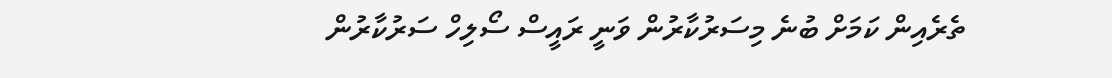ތެރެއިން ކަމަށް ބުނެ މިސަރުކާރުން ވަނީ ރައީސް ސޯލިހް ސަރުކާރުން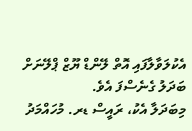އެކުލަވާލާފައި އޮތް ލޭންޑް ޔޫޒް ޕްލޭނަށް ބަދަލު ގެނެސްފަ އެވެ.
މިބަދަލާ އެކު، ރައީސް ޑރ. މުހައްމަދު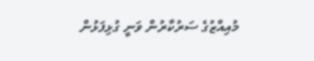މުއިއްޒުގެ ސަރުކާރުން ވަނީ ގުޅިފަޅުން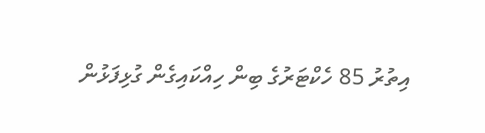އިތުރު 85 ހެކްޓަރުގެ ބިން ހިއްކައިގެން ގުޅިފަޅުން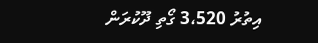އިތުރު 3،520 ގޯތި ދޫކުރަން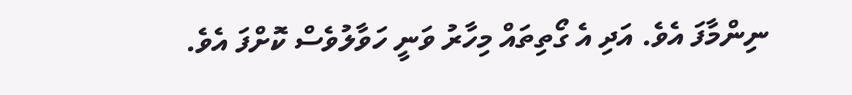ނިންމާފަ އެވެ. އަދި އެ ގޯތިތައް މިހާރު ވަނީ ހަވާލުވެސް ކޮށްފަ އެވެ.